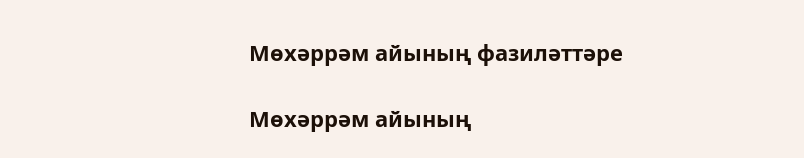Мөхәррәм айының фазиләттәре

Мөхәррәм айының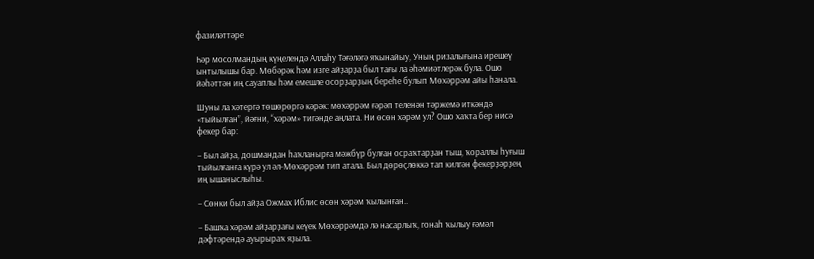фазиләттәре

Һәр мосолмандың күңелендә Аллаһу Тәғәләгә яҡынайыу, Уның ризалығына ирешеү ынтылышы бар. Мөбәрәк һәм изге айҙарҙа был тағы ла әһәмиәтлерәк була. Ошо йәһәттән иң сауаплы һәм емешле осорҙарҙың береһе булып Мөхәррәм айы һанала.

Шуны ла хәтергә төшөрөргә кәрәк: мөхәррәм ғәрәп теленән тәржемә иткәндә «тыйылған”, йәғни, “хәрәм» тигәнде аңлата. Ни өсөн хәрәм ул? Ошо хаҡта бер нисә фекер бар:

− Был айҙа, дошмандан һаҡланырға мәжбүр булған осраҡтарҙан тыш, ҡораллы һуғыш тыйылғанға күрә ул әл-Мөхәррәм тип атала. Был дөрөҫлөккә тап килгән фекерҙәрҙең иң ышаныслыһы.

− Сөнки был айҙа Ожмах Иблис өсөн хәрәм ҡылынған..

− Башҡа хәрәм айҙарҙағы кеүек Мөхәррәмдә лә насарлыҡ, гонаһ ҡылыу ғәмәл дәфтәрендә ауырыраҡ яҙыла.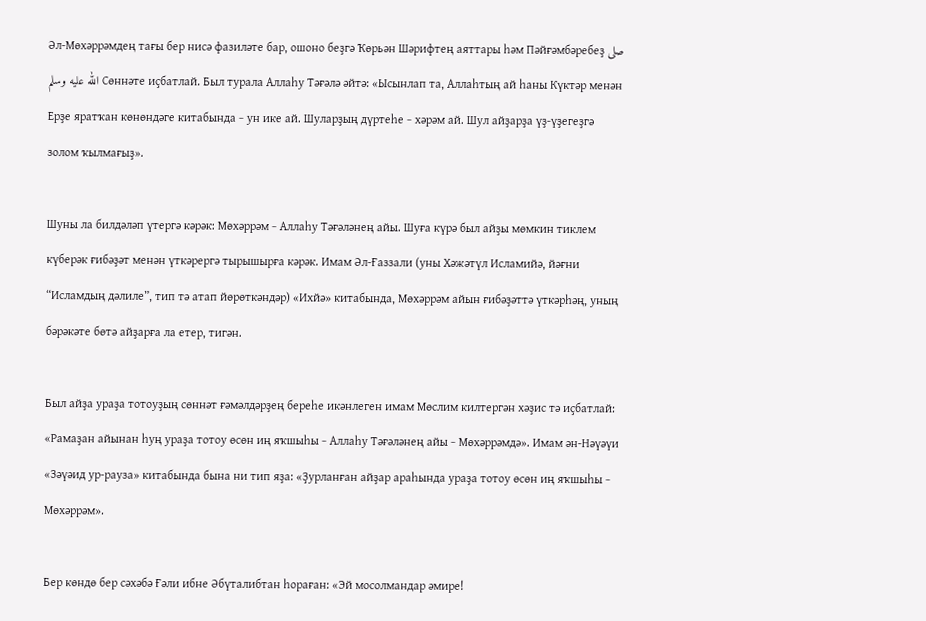Әл-Мөхәррәмдең тағы бер нисә фазиләте бар, ошоно беҙгә Ҡөрьән Шәрифтең аяттары һәм Пәйғәмбәребеҙ صلى الله عليه وسلم Сөннәте иҫбатлай. Был турала Аллаһу Тәғәлә әйтә: «Ысынлап та, Аллаһтың ай һаны Күктәр менән Ерҙе яратҡан көнөндәге китабында − ун ике ай. Шуларҙың дүртеһе − хәрәм ай. Шул айҙарҙа үҙ-үҙегеҙгә золом ҡылмағыҙ».

Шуны ла билдәләп үтергә кәрәк: Мөхәррәм − Аллаһу Тәғәләнең айы. Шуға күрә был айҙы мөмкин тиклем күберәк ғибәҙәт менән үткәрергә тырышырға кәрәк. Имам Әл-Ғаззали (уны Хәжәтүл Исламийә, йәғни “Исламдың дәлиле”, тип тә атап йөрөткәндәр) «Ихйә» китабында, Мөхәррәм айын ғибәҙәттә үткәрһәң, уның бәрәкәте бөтә айҙарға ла етер, тигән.

Был айҙа ураҙа тотоуҙың сөннәт ғәмәлдәрҙең береһе икәнлеген имам Мөслим килтергән хәҙис тә иҫбатлай: «Рамаҙан айынан һуң ураҙа тотоу өсөн иң яҡшыһы − Аллаһу Тәғәләнең айы − Мөхәррәмдә». Имам ән-Нәүәүи «Зәүәид ур-рауза» китабында бына ни тип яҙа: «Ҙурланған айҙар араһында ураҙа тотоу өсөн иң яҡшыһы − Мөхәррәм».

Бер көндө бер сәхәбә Ғәли ибне Әбүталибтан һораған: «Эй мосолмандар әмире!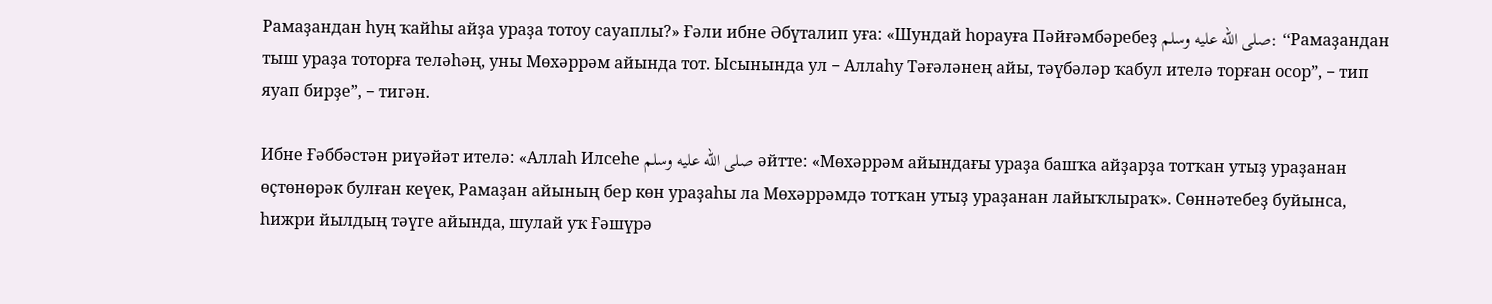Рамаҙандан һуң ҡайһы айҙа ураҙа тотоу сауаплы?» Ғәли ибне Әбүталип уға: «Шундай һорауға Пәйғәмбәребеҙ صلى الله عليه وسلم: ‘‘Рамаҙандан тыш ураҙа тоторға теләһәң, уны Мөхәррәм айында тот. Ысынында ул − Аллаһу Тәғәләнең айы, тәүбәләр ҡабул ителә торған осор”, − тип яуап бирҙе”, − тигән.

Ибне Ғәббәстән риүәйәт ителә: «Аллаһ Илсеһе صلى الله عليه وسلم әйтте: «Мөхәррәм айындағы ураҙа башҡа айҙарҙа тотҡан утыҙ ураҙанан өҫтөнөрәк булған кеүек, Рамаҙан айының бер көн ураҙаһы ла Мөхәррәмдә тотҡан утыҙ ураҙанан лайыҡлыраҡ». Сөннәтебеҙ буйынса, һижри йылдың тәүге айында, шулай уҡ Ғәшүрә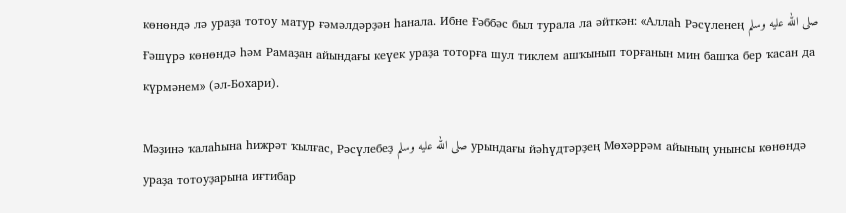көнөндә лә ураҙа тотоу матур ғәмәлдәрҙән һанала. Ибне Ғәббәс был турала ла әйткән: «Аллаһ Рәсүленең صلى الله عليه وسلم Ғәшүрә көнөндә һәм Рамаҙан айындағы кеүек ураҙа тоторға шул тиклем ашҡынып торғанын мин башҡа бер ҡасан да күрмәнем» (әл-Бохари).

Мәҙинә ҡалаһына һижрәт ҡылғас, Рәсүлебеҙ صلى الله عليه وسلم урындағы йәһүдтәрҙең Мөхәррәм айының унынсы көнөндә ураҙа тотоуҙарына иғтибар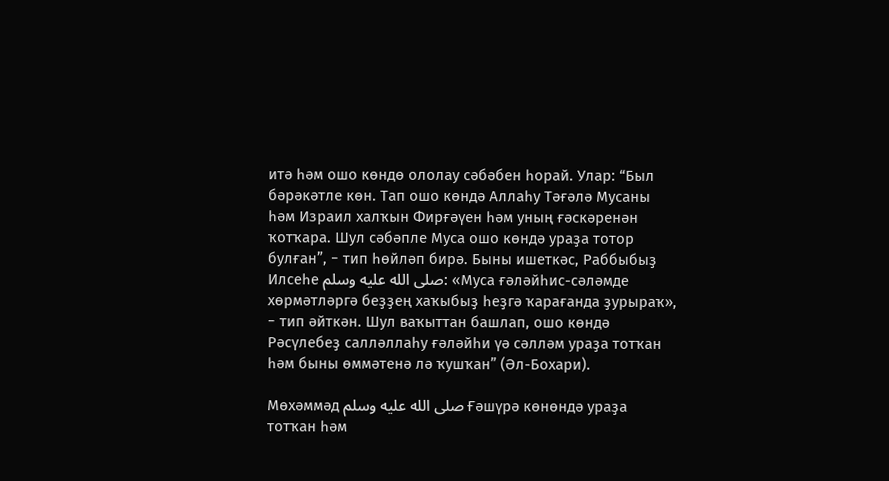итә һәм ошо көндө ололау сәбәбен һорай. Улар: “Был бәрәкәтле көн. Тап ошо көндә Аллаһу Тәғәлә Мусаны һәм Израил халҡын Фирғәүен һәм уның ғәскәренән ҡотҡара. Шул сәбәпле Муса ошо көндә ураҙа тотор булған”, − тип һөйләп бирә. Быны ишеткәс, Раббыбыҙ Илсеһе صلى الله عليه وسلم: «Муса ғәләйһис-сәләмде хөрмәтләргә беҙҙең хаҡыбыҙ һеҙгә ҡарағанда ҙурыраҡ», − тип әйткән. Шул ваҡыттан башлап, ошо көндә Рәсүлебеҙ салләллаһу ғәләйһи үә сәлләм ураҙа тотҡан һәм быны өммәтенә лә ҡушҡан” (Әл-Бохари).

Мөхәммәд صلى الله عليه وسلم Ғәшүрә көнөндә ураҙа тотҡан һәм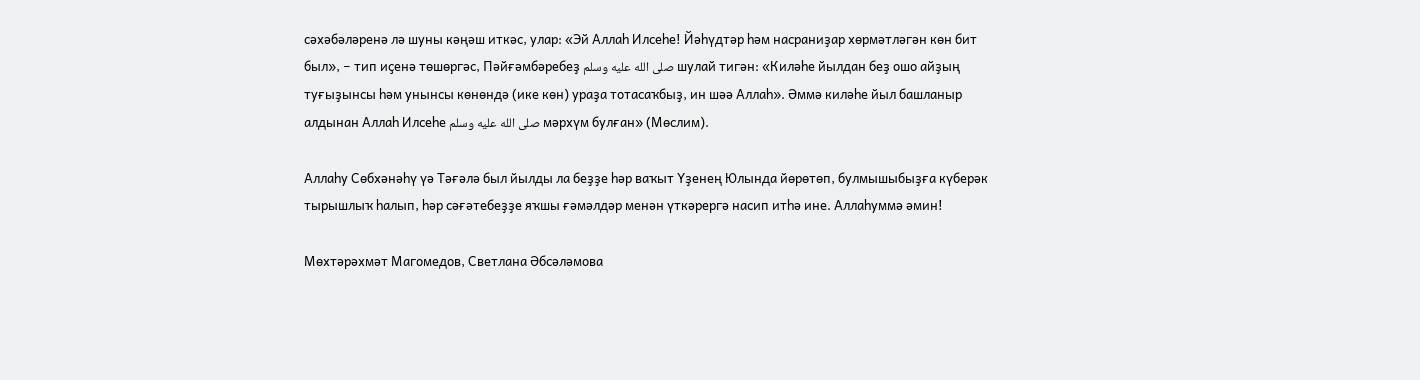сәхәбәләренә лә шуны кәңәш иткәс, улар: «Эй Аллаһ Илсеһе! Йәһүдтәр һәм насраниҙар хөрмәтләгән көн бит был», − тип иҫенә төшөргәс, Пәйғәмбәребеҙ صلى الله عليه وسلم шулай тигән: «Киләһе йылдан беҙ ошо айҙың туғыҙынсы һәм унынсы көнөндә (ике көн) ураҙа тотасаҡбыҙ, ин шәә Аллаһ». Әммә киләһе йыл башланыр алдынан Аллаһ Илсеһе صلى الله عليه وسلم мәрхүм булған» (Мөслим).

Аллаһу Сөбхәнәһү үә Тәғәлә был йылды ла беҙҙе һәр ваҡыт Үҙенең Юлында йөрөтөп, булмышыбыҙға күберәк тырышлыҡ һалып, һәр сәғәтебеҙҙе яҡшы ғәмәлдәр менән үткәрергә насип итһә ине. Аллаһуммә әмин!

Мөхтәрәхмәт Магомедов, Светлана Әбсәләмова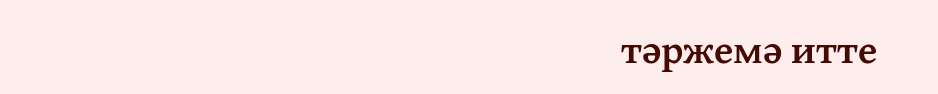тәржемә итте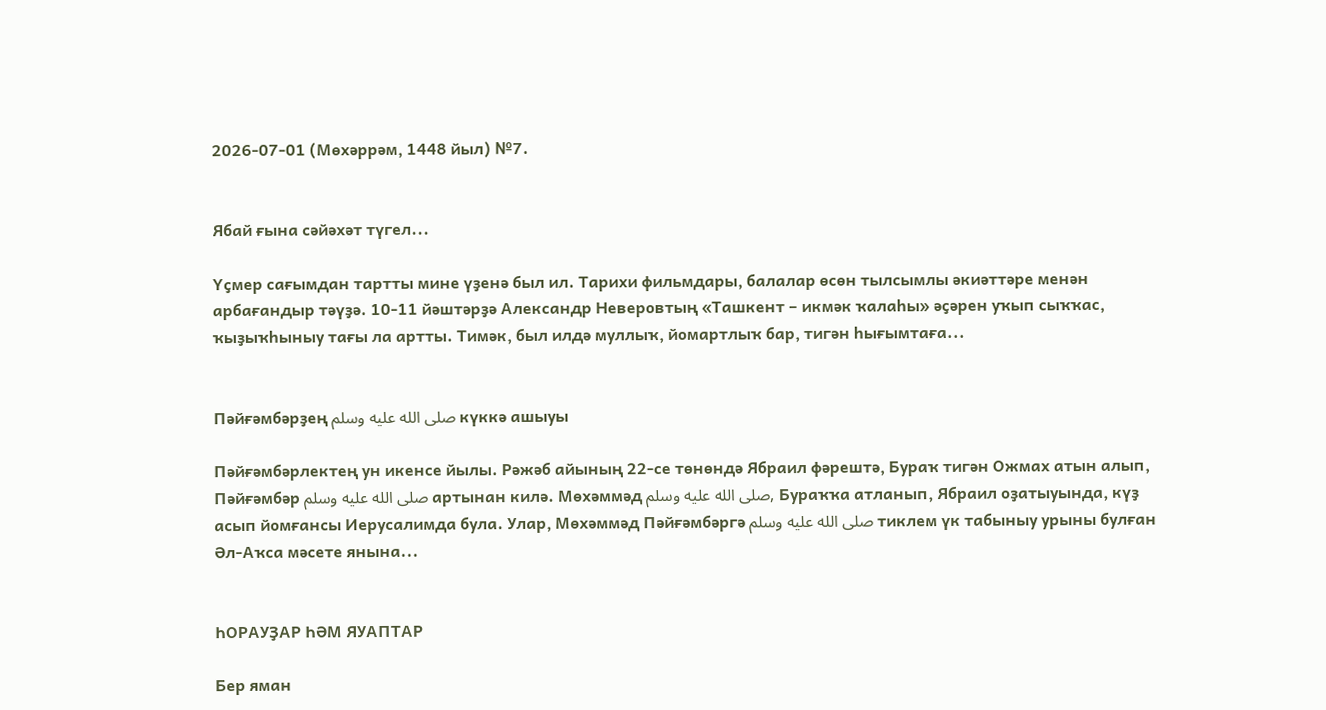2026-07-01 (Мөхәррәм, 1448 йыл) №7.


Ябай ғына сәйәхәт түгел...

Үҫмер сағымдан тартты мине үҙенә был ил. Тарихи фильмдары, балалар өсөн тылсымлы әкиәттәре менән арбағандыр тәүҙә. 10-11 йәштәрҙә Александр Неверовтың «Ташкент – икмәк ҡалаһы» әҫәрен уҡып сыҡҡас, ҡыҙыҡһыныу тағы ла артты. Тимәк, был илдә муллыҡ, йомартлыҡ бар, тигән һығымтаға...


Пәйғәмбәрҙең صلى الله عليه وسلم күккә ашыуы

Пәйғәмбәрлектең ун икенсе йылы. Рәжәб айының 22-се төнөндә Ябраил фәрештә, Бураҡ тигән Ожмах атын алып, Пәйғәмбәр صلى الله عليه وسلم артынан килә. Мөхәммәд صلى الله عليه وسلم, Бураҡҡа атланып, Ябраил оҙатыуында, күҙ асып йомғансы Иерусалимда була. Улар, Мөхәммәд Пәйғәмбәргә صلى الله عليه وسلم тиклем үк табыныу урыны булған Әл-Аҡса мәсете янына...


ҺОРАУҘАР ҺӘМ ЯУАПТАР

Бер яман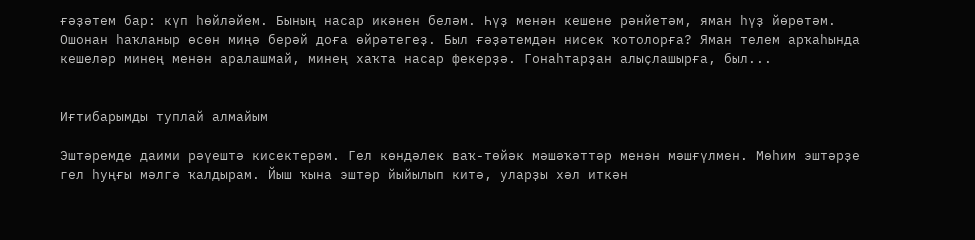ғәҙәтем бар: күп һөйләйем. Бының насар икәнен беләм. Һүҙ менән кешене рәнйетәм, яман һүҙ йөрөтәм. Ошонан һаҡланыр өсөн миңә берәй доға өйрәтегеҙ. Был ғәҙәтемдән нисек ҡотолорға? Яман телем арҡаһында кешеләр минең менән аралашмай, минең хаҡта насар фекерҙә. Гонаһтарҙан алыҫлашырға, был...


Иғтибарымды туплай алмайым

Эштәремде даими рәүештә кисектерәм. Гел көндәлек ваҡ-төйәк мәшәҡәттәр менән мәшғүлмен. Мөһим эштәрҙе гел һуңғы мәлгә ҡалдырам. Йыш ҡына эштәр йыйылып китә, уларҙы хәл иткән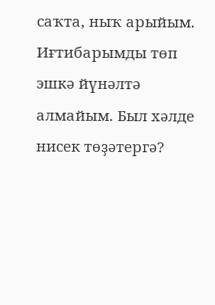саҡта, ныҡ арыйым. Иғтибарымды төп эшкә йүнәлтә алмайым. Был хәлде нисек төҙәтергә?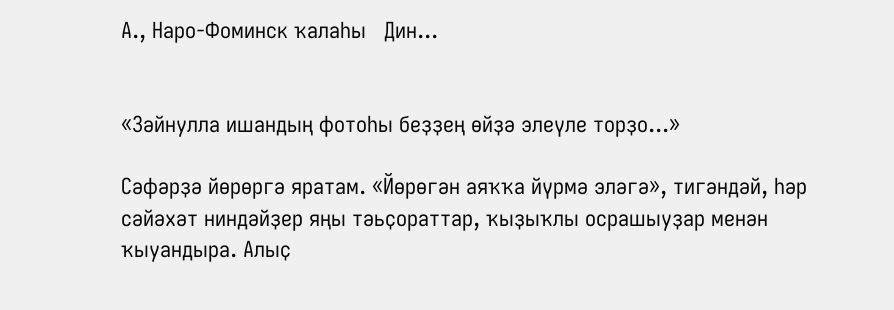А., Наро-Фоминск ҡалаһы   Дин...


«Зәйнулла ишандың фотоһы беҙҙең өйҙә элеүле торҙо...»

Сәфәрҙә йөрөргә яратам. «Йөрөгән аяҡҡа йүрмә эләгә», тигәндәй, һәр сәйәхәт ниндәйҙер яңы тәьҫораттар, ҡыҙыҡлы осрашыуҙар менән ҡыуандыра. Алыҫ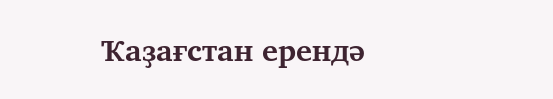Ҡаҙағстан ерендә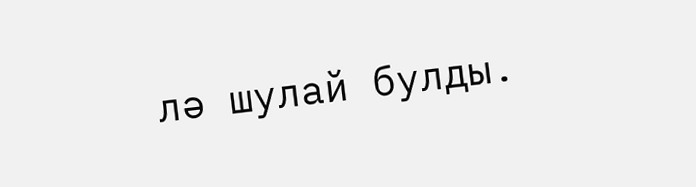лә шулай булды.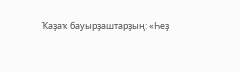Ҡаҙаҡ бауырҙаштарҙың: «Һеҙ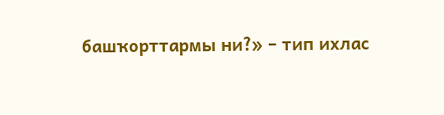башҡорттармы ни?» – тип ихлас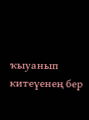ҡыуанып китеүенең бер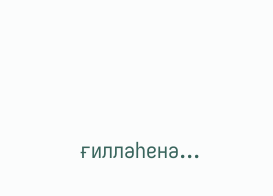ғилләһенә...